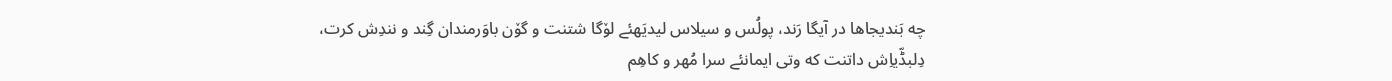چه بَندیجاها در آیگا رَند، پولُس و سیلاس لیدیَهئے لۆگا شتنت و گۆن باوَرمندان گِند و نندِش کرت، دِلبڈّیاِش داتنت که وتی ایمانئے سرا مُهر و کاهِم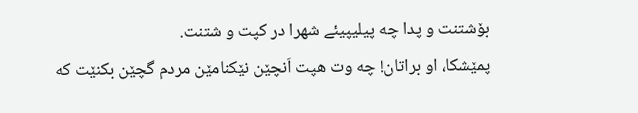بۆشتنت و پدا چه پیلیپیئے شهرا در کپت و شتنت.
پمێشکا، او براتان! چه وت هپت اَنچێن نێکنامێن مردم گچێن بکنێت که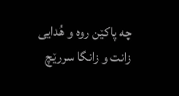چه پاکێن روه و هُدایی زانت و زانگا سررێچ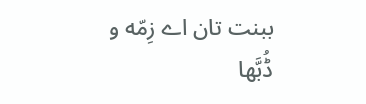ببنت تان اے زِمّه و ڈُبَّها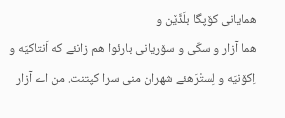همایانی کۆپگا بلَڈّێن و
هما آزار و سکّی و سۆریانی بارئوا هم زانئے که اَنتاکیَه و اِکۆنیَه و لِستْرَهئے شهران منی سرا کپتنت. من اے آزار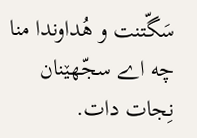سَگّتنت و هُداوندا منا چه اے سجّهێنان نِجات دات.